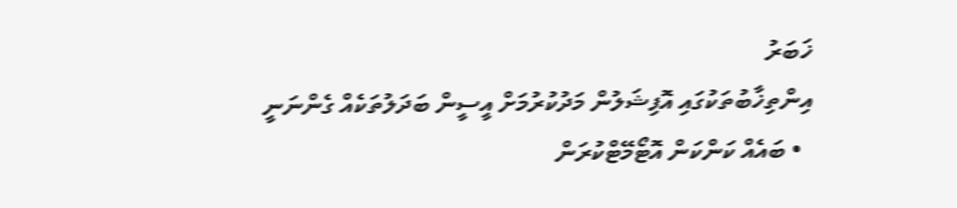ޚަބަރު
އިންތިޚާބުތަކުގައި އޮފިޝަލުން މަދުކުރުމަށް އީސީން ބަދަލުތަކެއް ގެންނަނީ
  • ބައެއް ކަންކަން އޮޓޯމޭޓްކުރަން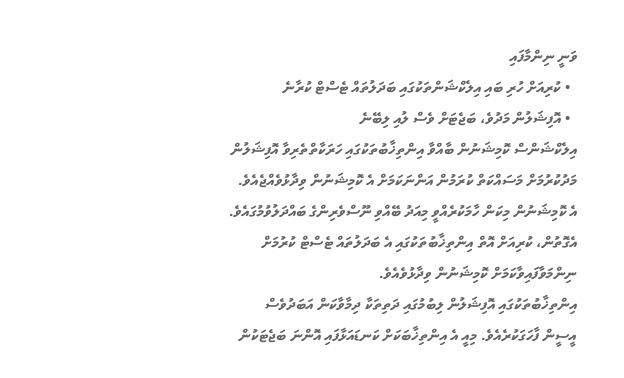ވަނީ ނިންމާފައި
  • ކުރިއަށް ހުރި ބައި އިލެކްޝަންތަކުގައި ބަދަލުތައް ޓެސްޓް ކުރާނެ
  • އޮފިޝަލުން މަދުވެ، ބަޖެޓަށް ވެސް ލުއި ލިބޭނެ
އިލެކްޝަންސް ކޮމިޝަނުން ބާއްވާ އިންތިޚާބުތަކުގައި ހަރަކާތްތެރިވާ އޮފިޝަލުން މަދުކުރުމަށް މަސައްކަތް ކުރަމުން އަންނަކަމަށް އެ ކޮމިޝަނުން ވިދާޅުވެއްޖެއެވެ.
އެ ކޮމިޝަނުން މިކަން ހާމަކުރެއްވީ މިއަދު ބޭއްވި ނޫސްވެރިންގެ ބައްދަލުވުމުގައެވެ. އެގޮތުން، ކުރިއަށް އޮތް އިންތިޚާބުތަކުގައި އެ ބަދަލުތައް ޓެސްޓް ކުރުމަށް ނިންމަވާފައިވާކަމަށް ކޮމިޝަނުން ވިދާޅުވެއެވެ.
އިންތިޚާބުތަކުގައި އޮފިޝަލުން ލިބުމުގައި ދަތިތަކާ ދިމާވާކަން އަބަދުވެސް އީސީން ފާހަގަކުރެއެވެ. މިއީ އެ އިންތިޚާބަކަށް ކަނޑައަޅާފައި އޮންނަ ބަޖެޓަކުން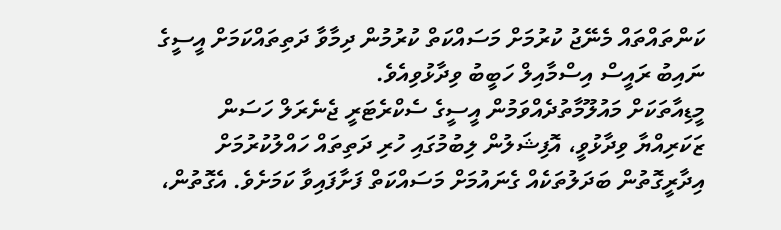ކަންތައްތައް މެނޭޖު ކުރުމަށް މަސައްކަތް ކުރުމުން ދިމާވާ ދަތިތައްކަމަށް އީސީގެ ނައިބު ރައީސް އިސްމާއިލް ހަބީބު ވިދާޅުވިއެވެ.
މީޑިއާތަކަށް މައުލޫމާތުދެއްވަމުން އީސީގެ ސެކްރެޓަރީ ޖެނެރަލް ހަސަން ޒަކަރިއްޔާ ވިދާޅުވީ، އޮފިޝަލުން ލިބުމުގައި ހުރި ދަތިތައް ހައްލުކުރުމަށް އިދާރީގޮތުން ބަދަލުތަކެއް ގެނައުމަށް މަސައްކަތް ފަށާފައިވާ ކަމަށެވެ. އެގޮތުން،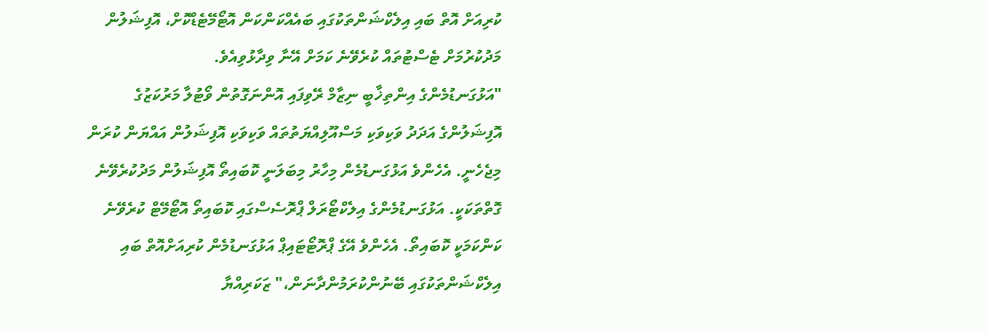ކުރިއަށް އޮތް ބައި އިލެކްޝަންތަކުގައި ބައެއްކަންކަން އޮޓޯމޭޓެޑްކޮށް، އޮފިޝަލުން މަދުކުރުމަށް ޓެސްޓުތައް ކުރެވޭނެ ކަމަށް އޭނާ ވިދާޅުވިއެވެ.
"އަޅުގަނޑުމެންގެ އިންތިޚާބީ ނިޒާމް ރޭވިފައި އޮންނަގޮތުން ވޯޓުލާ މަރުކަޒުގެ އޮފިޝަލުންގެ އަދަދު ވަކިވަކި މަސްއޫލިއްޔަތުތައް ވަކިވަކި އޮފިޝަލުން އައްޔަން ކުރަން މިޖެހެނީ. އެހެންވެ އަޅުގަނޑުމެން މިހާރު މިބަލަނީ ކޮބައިތޯ އޮފިޝަލުން މަދުކުރެވޭނެ ގޮތްތަކަކީ. އަޅުގަނޑުމެންގެ އިލެކްޓޯރަލް ޕްރޮސެސްގައި ކޮބައިތޯ އޮޓޯމޭޓް ކުރެވޭނެ ކަންކަމަކީ ކޮބައިތޯ. އެހެންވެ އޭގެ ޕްރޮޓޯޓައިޕް އަޅުގަނޑުމެން ކުރިއަށްއޮތް ބައި އިލެކްޝަންތަކުގައި ބޭނުންކުރަމުންދާނަން،" ޒަކަރިއްޔާ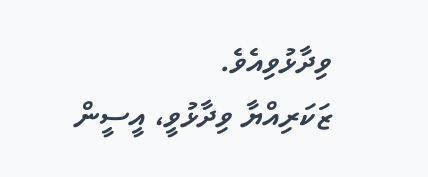ވިދާޅުވިއެވެ.
ޒަކަރިއްޔާ ވިދާޅުވީ، އީސީން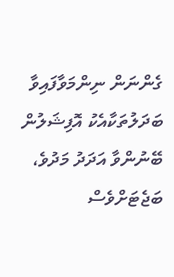ގެންނަން ނިންމަވާފައިވާ ބަދަލުތަކާއެކު އޮފިޝަލުން ބޭނުންވާ އަދަދު މަދުވެ، ބަޖެޓަށްވެސް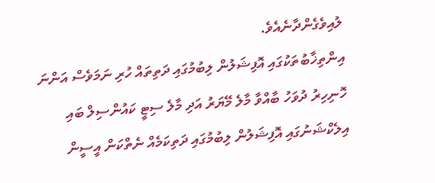ލުއިވެގެންދާނެއެވެ.
އިންތިޚާބުތަކުގައި އޮފިޝަލުން ލިބުމުގައި ދަތިތައް ހުރި ނަމަވެސް އަންނަ ހޮނިހިރު ދުވަހު ބާއްވާ މާލެ މޭޔަރު އަދި މާލެ ސިޓީ ކައުންސިލް ބައި އިލެކްޝަނުގައި އޮފިޝަލުން ލިބުމުގައި ދަތިކަމެއް ނެތްކަން އީސީން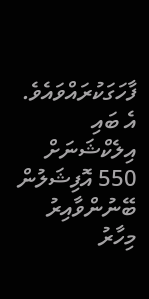ފާހަގަކުރައްވައެވެ. އެ ބައި އިލެކްޝަނަށް 550 އޮފިޝަލުން ބޭނުންވާއިރު މިހާރު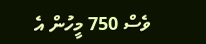ވެސް 750 މީހުން އެ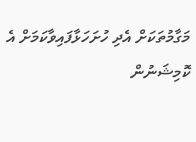މަގާމުތަކަށް އެދި ހުށަހަޅާފައިވާކަމަށް އެ ކޮމިޝަނުން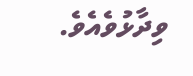ވިދާޅުވެއެވެ.